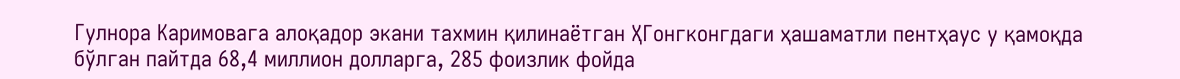Гулнора Каримовага алоқадор экани тахмин қилинаётган ҲГонгконгдаги ҳашаматли пентҳаус у қамоқда бўлган пайтда 68,4 миллион долларга, 285 фоизлик фойда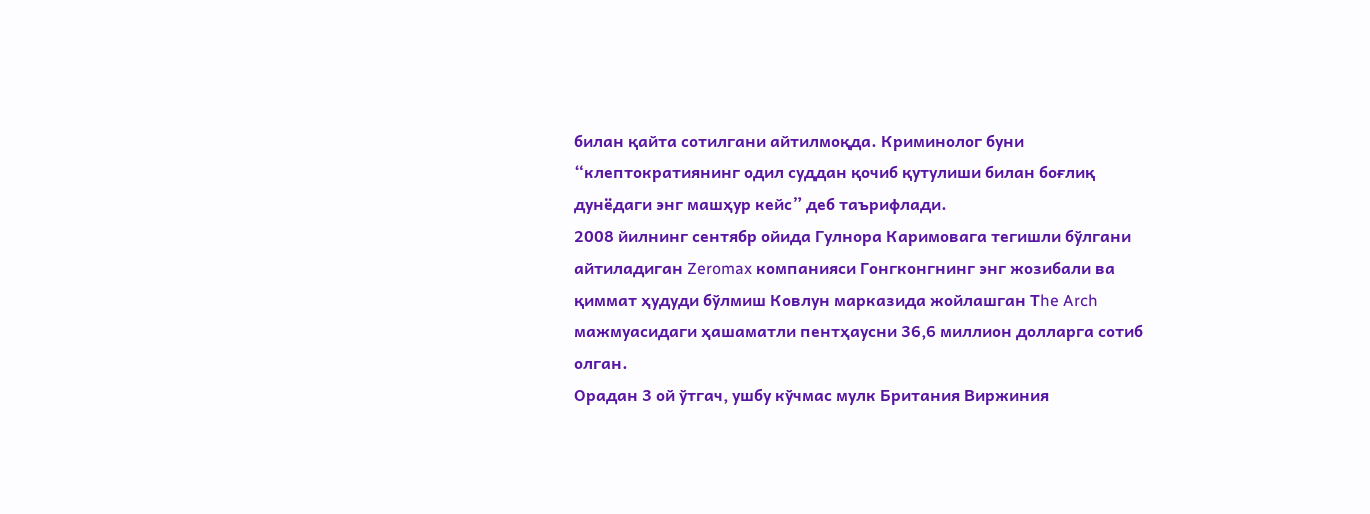билан қайта сотилгани айтилмоқда. Криминолог буни “клептократиянинг одил суддан қочиб қутулиши билан боғлиқ дунёдаги энг машҳур кейс” деб таърифлади.
2008 йилнинг сентябр ойида Гулнора Каримовага тегишли бўлгани айтиладиган Zeromax компанияси Гонгконгнинг энг жозибали ва қиммат ҳудуди бўлмиш Ковлун марказида жойлашган Тhe Arch мажмуасидаги ҳашаматли пентҳаусни 36,6 миллион долларга сотиб олган.
Орадан 3 ой ўтгач, ушбу кўчмас мулк Британия Виржиния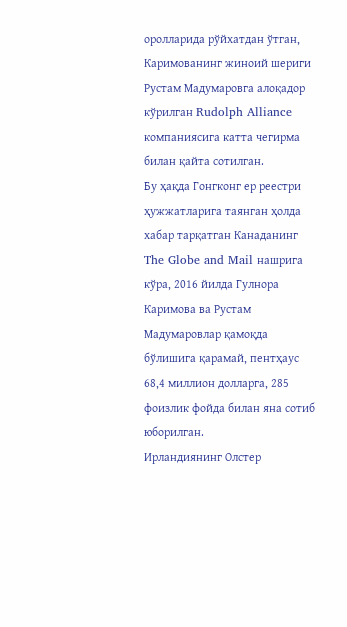оролларида рўйхатдан ўтган, Каримованинг жиноий шериги Рустам Мадумаровга алоқадор кўрилган Rudolph Alliance компаниясига катта чегирма билан қайта сотилган.
Бу ҳақда Гонгконг ер реестри ҳужжатларига таянган ҳолда хабар тарқатган Канаданинг The Globe and Mail нашрига кўра, 2016 йилда Гулнора Каримова ва Рустам Мадумаровлар қамоқда бўлишига қарамай, пентҳаус 68,4 миллион долларга, 285 фоизлик фойда билан яна сотиб юборилган.
Ирландиянинг Олстер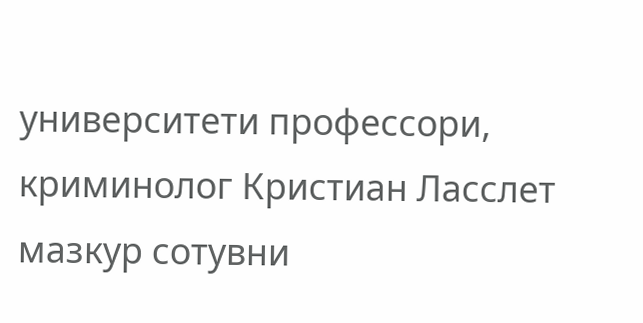университети профессори, криминолог Кристиан Ласслет мазкур сотувни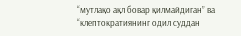“мутлақо ақл бовар қилмайдиган” ва “клептократиянинг одил суддан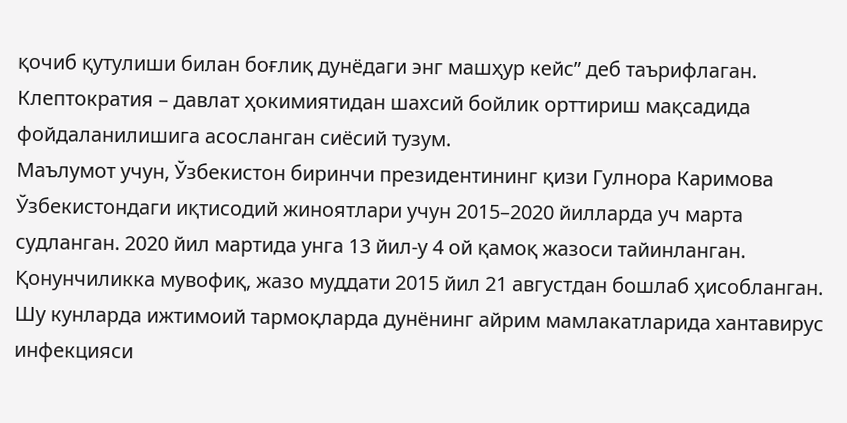қочиб қутулиши билан боғлиқ дунёдаги энг машҳур кейс” деб таърифлаган.
Клептократия – давлат ҳокимиятидан шахсий бойлик орттириш мақсадида фойдаланилишига асосланган сиёсий тузум.
Маълумот учун, Ўзбекистон биринчи президентининг қизи Гулнора Каримова Ўзбекистондаги иқтисодий жиноятлари учун 2015–2020 йилларда уч марта судланган. 2020 йил мартида унга 13 йил-у 4 ой қамоқ жазоси тайинланган. Қонунчиликка мувофиқ, жазо муддати 2015 йил 21 августдан бошлаб ҳисобланган.
Шу кунларда ижтимоий тармоқларда дунёнинг айрим мамлакатларида хантавирус инфекцияси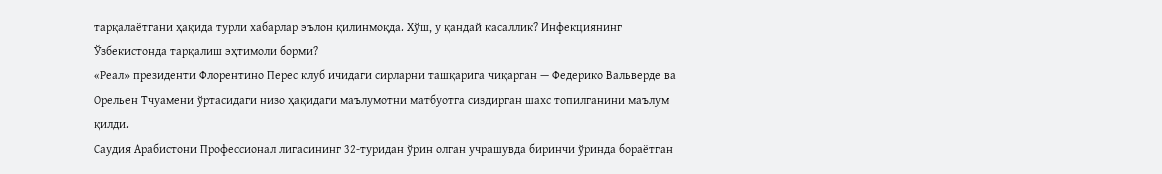тарқалаётгани ҳақида турли хабарлар эълон қилинмоқда. Хўш, у қандай касаллик? Инфекциянинг Ўзбекистонда тарқалиш эҳтимоли борми?
«Реал» президенти Флорентино Перес клуб ичидаги сирларни ташқарига чиқарган — Федерико Вальверде ва Орельен Тчуамени ўртасидаги низо ҳақидаги маълумотни матбуотга сиздирган шахс топилганини маълум қилди.
Саудия Арабистони Профессионал лигасининг 32-туридан ўрин олган учрашувда биринчи ўринда бораётган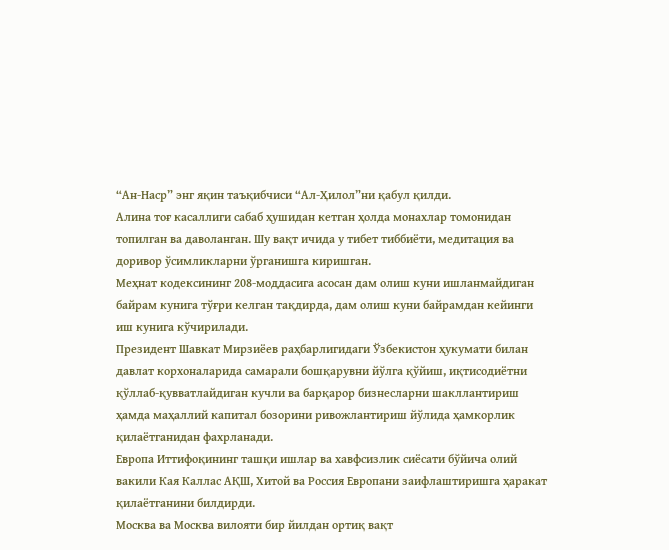“Ан-Наср” энг яқин таъқибчиси “Ал-Ҳилол”ни қабул қилди.
Алина тоғ касаллиги сабаб ҳушидан кетган ҳолда монахлар томонидан топилган ва даволанган. Шу вақт ичида у тибет тиббиёти, медитация ва доривор ўсимликларни ўрганишга киришган.
Меҳнат кодексининг 208-моддасига асосан дам олиш куни ишланмайдиган байрам кунига тўғри келган тақдирда, дам олиш куни байрамдан кейинги иш кунига кўчирилади.
Президент Шавкат Мирзиёев раҳбарлигидаги Ўзбекистон ҳукумати билан давлат корхоналарида самарали бошқарувни йўлга қўйиш, иқтисодиётни қўллаб-қувватлайдиган кучли ва барқарор бизнесларни шакллантириш ҳамда маҳаллий капитал бозорини ривожлантириш йўлида ҳамкорлик қилаётганидан фахрланади.
Европа Иттифоқининг ташқи ишлар ва хавфсизлик сиёсати бўйича олий вакили Кая Каллас АҚШ, Хитой ва Россия Европани заифлаштиришга ҳаракат қилаётганини билдирди.
Москва ва Москва вилояти бир йилдан ортиқ вақт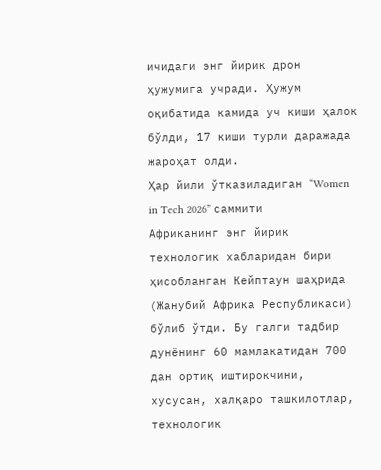ичидаги энг йирик дрон ҳужумига учради. Ҳужум оқибатида камида уч киши ҳалок бўлди, 17 киши турли даражада жароҳат олди.
Ҳар йили ўтказиладиган “Women in Tech 2026” саммити Африканинг энг йирик технологик хабларидан бири ҳисобланган Кейптаун шаҳрида (Жанубий Африка Республикаси) бўлиб ўтди. Бу галги тадбир дунёнинг 60 мамлакатидан 700 дан ортиқ иштирокчини, хусусан, халқаро ташкилотлар, технологик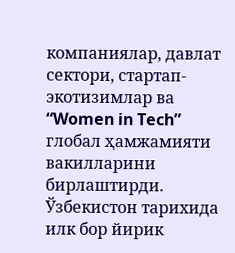компаниялар, давлат сектори, стартап-экотизимлар ва “Women in Tech” глобал ҳамжамияти вакилларини бирлаштирди.
Ўзбекистон тарихида илк бор йирик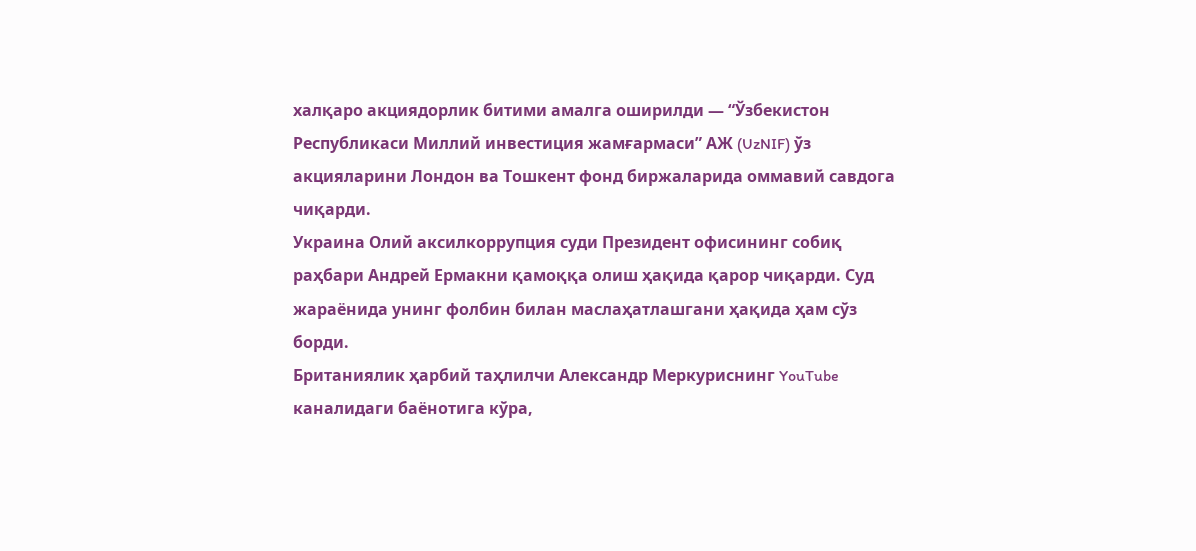халқаро акциядорлик битими амалга оширилди — “Ўзбекистон Республикаси Миллий инвестиция жамғармаси” АЖ (UzNIF) ўз акцияларини Лондон ва Тошкент фонд биржаларида оммавий савдога чиқарди.
Украина Олий аксилкоррупция суди Президент офисининг собиқ раҳбари Андрей Ермакни қамоққа олиш ҳақида қарор чиқарди. Суд жараёнида унинг фолбин билан маслаҳатлашгани ҳақида ҳам сўз борди.
Британиялик ҳарбий таҳлилчи Александр Меркуриснинг YouTube каналидаги баёнотига кўра,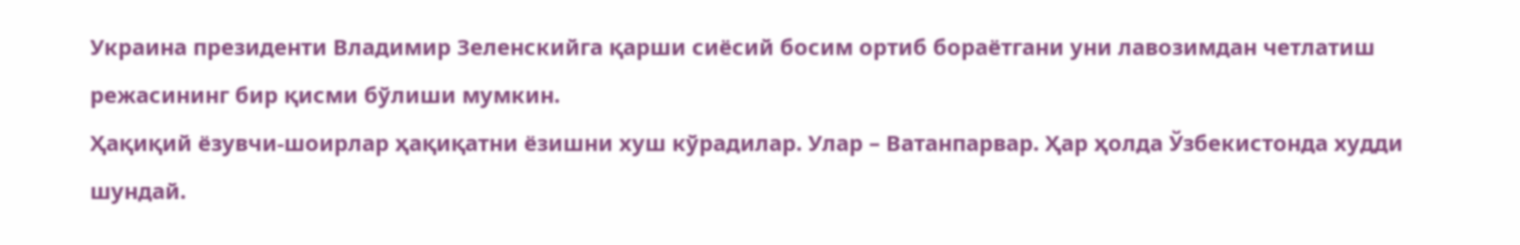Украина президенти Владимир Зеленскийга қарши сиёсий босим ортиб бораётгани уни лавозимдан четлатиш режасининг бир қисми бўлиши мумкин.
Ҳақиқий ёзувчи-шоирлар ҳақиқатни ёзишни хуш кўрадилар. Улар – Ватанпарвар. Ҳар ҳолда Ўзбекистонда худди шундай.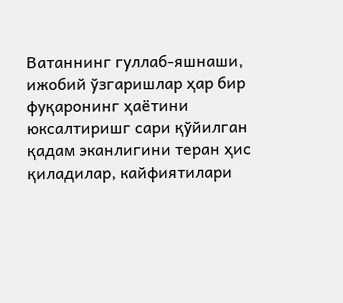Ватаннинг гуллаб-яшнаши, ижобий ўзгаришлар ҳар бир фуқаронинг ҳаётини юксалтиришг сари қўйилган қадам эканлигини теран ҳис қиладилар, кайфиятилари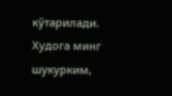кўтарилади. Худога минг шукурким,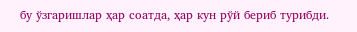бу ўзгаришлар ҳар соатда, ҳар кун рўй бериб турибди.